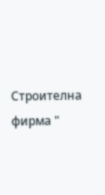Строителна фирма "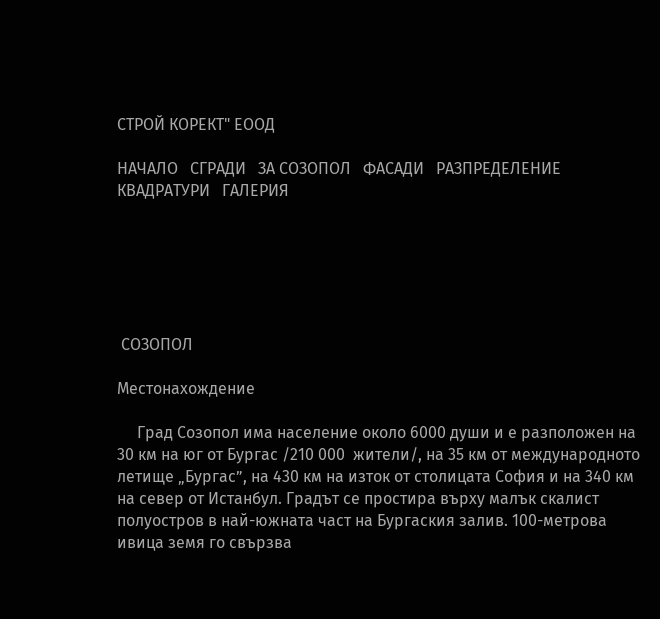СТРОЙ КОРЕКТ" ЕООД

НАЧАЛО   СГРАДИ   ЗА СОЗОПОЛ   ФАСАДИ   РАЗПРЕДЕЛЕНИЕ  КВАДРАТУРИ   ГАЛЕРИЯ






 СОЗОПОЛ

Местонахождение

     Град Созопол има население около 6000 души и е разположен на 30 км на юг от Бургас /210 000  жители/, на 35 км от международното летище „Бургас”, на 430 км на изток от столицата София и на 340 км на север от Истанбул. Градът се простира върху малък скалист полуостров в най-южната част на Бургаския залив. 100-метрова ивица земя го свързва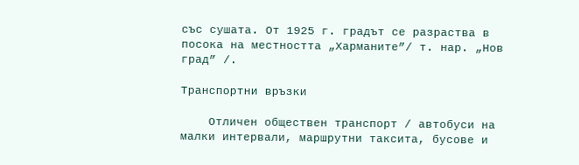със сушата. От 1925 г. градът се разраства в посока на местността „Харманите”/ т. нар. „Нов град” /.

Транспортни връзки

    Отличен обществен транспорт / автобуси на малки интервали, маршрутни таксита, бусове и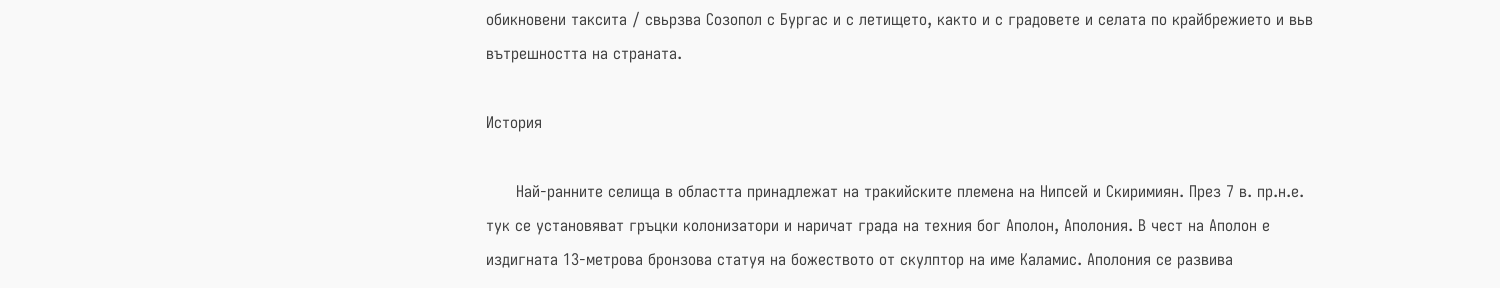обикновени таксита / свьрзва Созопол с Бургас и с летището, както и с градовете и селата по крайбрежието и вьв вътрешността на страната.

История

      Най-ранните селища в областта принадлежат на тракийските племена на Нипсей и Скиримиян. През 7 в. пр.н.е. тук се установяват гръцки колонизатори и наричат града на техния бог Аполон, Аполония. В чест на Аполон е издигната 13-метрова бронзова статуя на божеството от скулптор на име Каламис. Аполония се развива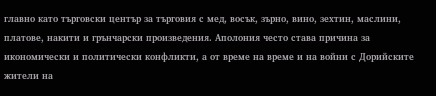главно като търговски център за търговия с мед, восък, зърно, вино, зехтин, маслини, платове, накити и грънчарски произведения. Аполония често става причина за икономически и политически конфликти, а от време на време и на войни с Дорийските жители на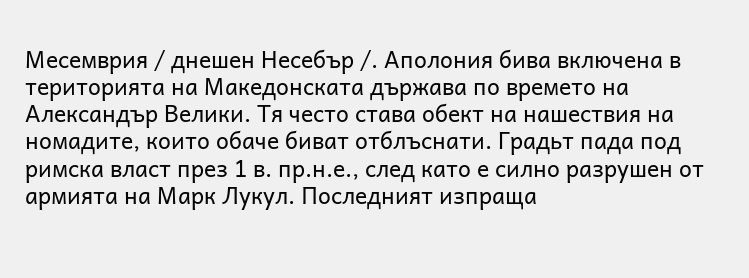Месемврия / днешен Несебър /. Аполония бива включена в територията на Македонската държава по времето на Александър Велики. Тя често става обект на нашествия на номадите, които обаче биват отблъснати. Градьт пада под римска власт през 1 в. пр.н.е., след като е силно разрушен от армията на Марк Лукул. Последният изпраща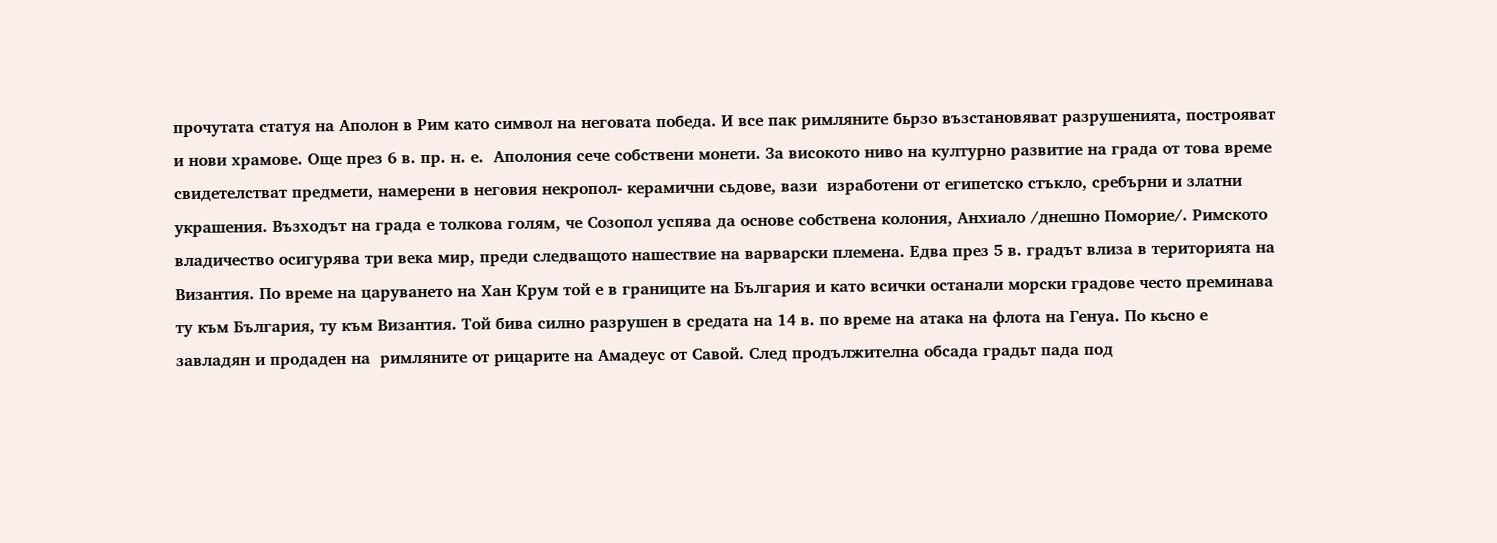прочутата статуя на Аполон в Рим като символ на неговата победа. И все пак римляните бьрзо възстановяват разрушенията, построяват и нови храмове. Още през 6 в. пр. н. е.  Аполония сече собствени монети. За високото ниво на културно развитие на града от това време свидетелстват предмети, намерени в неговия некропол- керамични сьдове, вази  изработени от египетско стъкло, сребърни и златни украшения. Възходът на града е толкова голям, че Созопол успява да основе собствена колония, Анхиало /днешно Поморие/. Римското владичество осигурява три века мир, преди следващото нашествие на варварски племена. Едва през 5 в. градът влиза в територията на Византия. По време на царуването на Хан Крум той е в границите на България и като всички останали морски градове често преминава ту към България, ту към Византия. Той бива силно разрушен в средата на 14 в. по време на атака на флота на Генуа. По кьсно е завладян и продаден на  римляните от рицарите на Амадеус от Савой. След продължителна обсада градьт пада под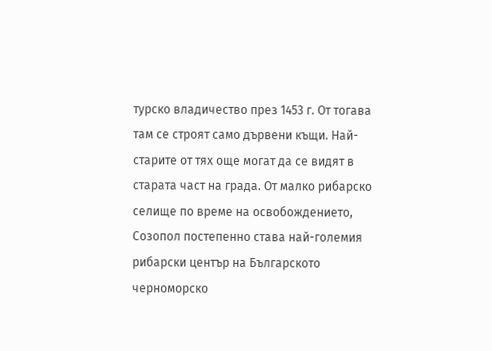турско владичество през 1453 г. От тогава там се строят само дървени къщи. Най-старите от тях още могат да се видят в старата част на града. От малко рибарско селище по време на освобождението, Созопол постепенно става най-големия рибарски център на Българското черноморско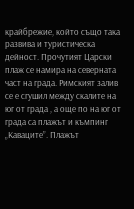крайбрежие, който също така развива и туристическа дейност. Прочутият Царски плаж се намира на северната част на града. Римският залив се е сгушил между скалите на юг от града , а още по на юг от града са плажът и къмпинг „Каваците”. Плажът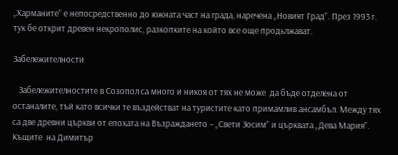„Харманите” е непосредственно до южната част на града, наречена „Новият Град”. През 1993 г. тук бе открит древен некрополис, разкопките на който все още продьлжават.

Забележителности

   Забележителностите в Созопол са много и никоя от тях не може  да бъде отделена от останалите, тъй като всички те въздействат на туристите като примамлив ансамбъл. Между тях  са две древни църкви от епохата на Възраждането – „Свети Зосим” и църквата „Дева Мария”. Къщите  на Димитър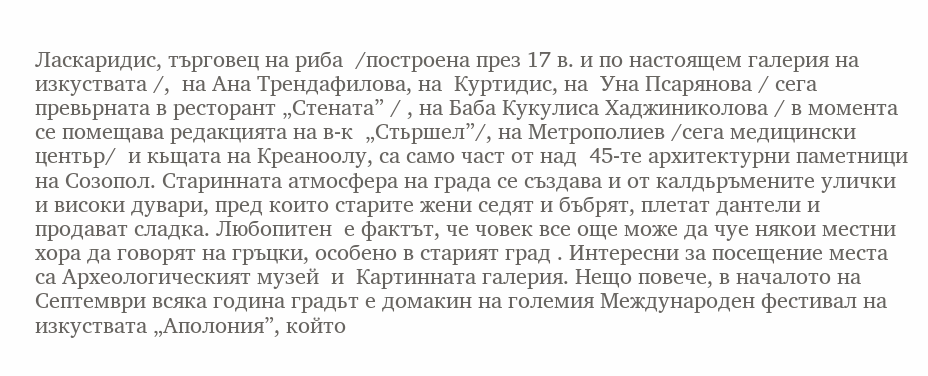Ласкаридис, търговец на риба  /построена през 17 в. и по настоящем галерия на изкуствата /,  на Ана Трендафилова, на  Куртидис, на  Уна Псарянова / сега превьрната в ресторант „Стената” / , на Баба Кукулиса Хаджиниколова / в момента се помещава редакцията на в-к  „Стьршел”/, на Метрополиев /сега медицински центьр/  и кьщата на Креаноолу, са само част от над  45-те архитектурни паметници на Созопол. Старинната атмосфера на града се създава и от калдьръмените улички и високи дувари, пред които старите жени седят и бъбрят, плетат дантели и продават сладка. Любопитен  е фактът, че човек все още може да чуе някои местни хора да говорят на гръцки, особено в старият град . Интересни за посещение места са Археологическият музей  и  Картинната галерия. Нещо повече, в началото на Септември всяка година градьт е домакин на големия Международен фестивал на изкуствата „Аполония”, който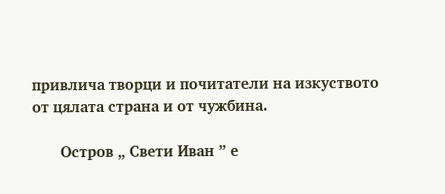привлича творци и почитатели на изкуството от цялата страна и от чужбина.

       Остров „ Свети Иван ” е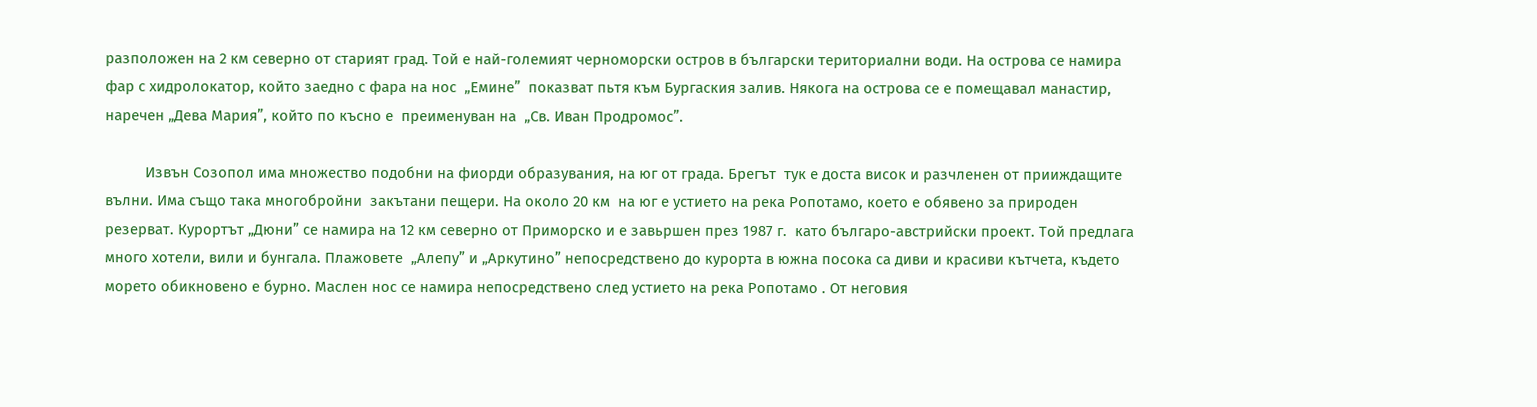разположен на 2 км северно от старият град. Той е най-големият черноморски остров в български териториални води. На острова се намира фар с хидролокатор, който заедно с фара на нос  „Емине”  показват пьтя към Бургаския залив. Някога на острова се е помещавал манастир, наречен „Дева Мария”, който по късно е  преименуван на  „Св. Иван Продромос”.

          Извън Созопол има множество подобни на фиорди образувания, на юг от града. Брегът  тук е доста висок и разчленен от прииждащите вълни. Има също така многобройни  закътани пещери. На около 20 км  на юг е устието на река Ропотамо, което е обявено за природен резерват. Курортът „Дюни” се намира на 12 км северно от Приморско и е завьршен през 1987 г.  като българо-австрийски проект. Той предлага много хотели, вили и бунгала. Плажовете  „Алепу” и „Аркутино” непосредствено до курорта в южна посока са диви и красиви кътчета, където морето обикновено е бурно. Маслен нос се намира непосредствено след устието на река Ропотамо . От неговия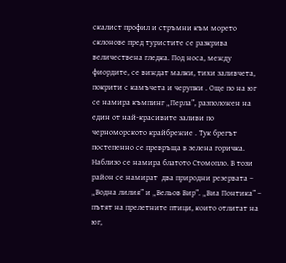скалист профил и стръмни към морето склонове пред туристите се разкрива величествена гледка. Под носа, между фиордите, се виждат малки, тихи заливчета, покрити с камъчета и черупки . Още по на юг се намира къмпинг „Перла”, разположен на един от най-красивите заливи по черноморското крайбрежие . Тук брегът постепенно се превръща в зелена горичка. Наблизо се намира блатото Стомопло. В този район се намират  два природни резервата – „Водна лилия” и „Вельов Вир”. „Виа Понтика” – пътят на прелетните птици, които отлитат на юг,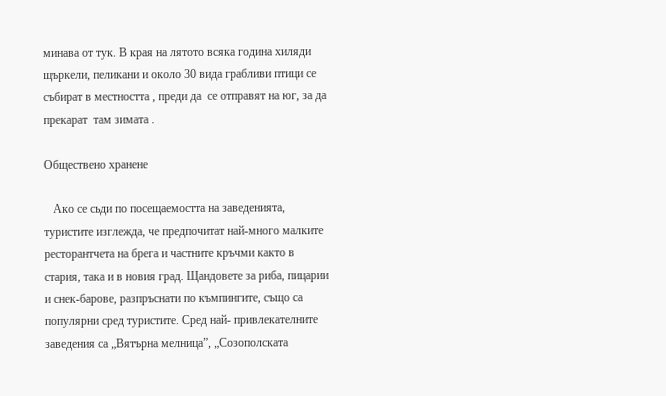минава от тук. В края на лятото всяка година хиляди щъркели, пеликани и около 30 вида грабливи птици се събират в местността , преди да  се отправят на юг, за да прекарат  там зимата .

Обществено хранене

   Ако се сьди по посещаемостта на заведенията, туристите изглежда, че предпочитат най-много малките ресторантчета на брега и частните кръчми както в стария, така и в новия град. Щандовете за риба, пицарии и снек-барове, разпръснати по къмпингите, също са популярни сред туристите. Сред най- привлекателните заведения са „Вятърна мелница”, „Созополската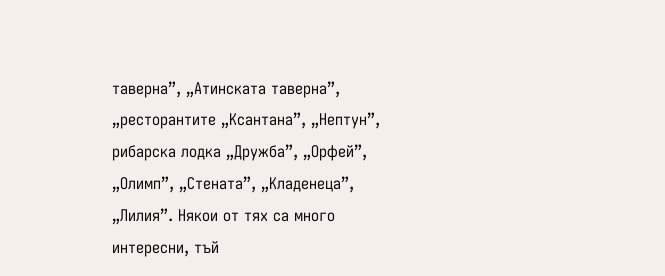таверна”, „Атинската таверна”, „ресторантите „Ксантана”, „Нептун”, рибарска лодка „Дружба”, „Орфей”, „Олимп”, „Стената”, „Кладенеца”, „Лилия”. Някои от тях са много интересни, тъй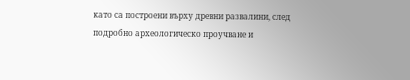като са построени върху древни развалини, след подробно археологическо проучване и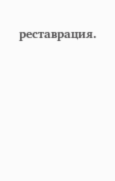реставрация.